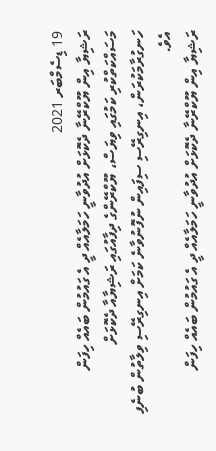19 ޑިސެމްބަރ 2021
ރަޝިޔާ އިން ޔޫކްރޭނާ ދެކޮޅަށް އުދުވާނީ ހަމަލާއެއް ދީ އެ ގައުމުން ބައެއް ހިފަން މަސައްކަތްކުރި ކަމުގައި ވިޔަސް، ޔޫކްރޭންގެ ދިފާއުގައި ރަޝިޔާއާ ދެކޮޅަށް ހަނގުރާމަކުރަން، އިނގިރޭސި ސިފައިން ނުފޮނުވާނެ ކަމަށް އިނގިރޭސި ވިލާތުން ބުނެފި އެވެ.
ރަޝިޔާ އިން ޔޫކްރޭނާ ދެކޮޅަށް އުދުވާނީ ހަމަލާއެއް ދީ އެ ގައުމުން ބައެއް ހިފަން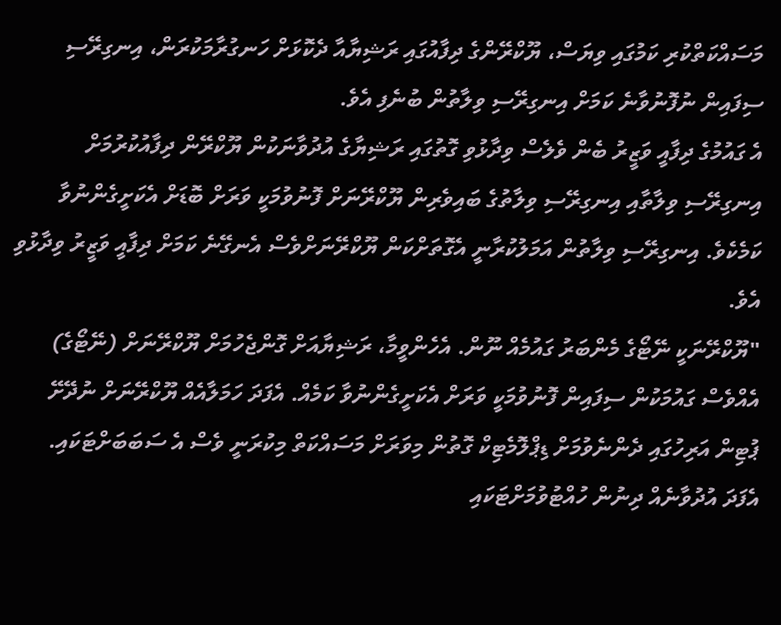މަސައްކަތްކުރި ކަމުގައި ވިޔަސް، ޔޫކްރޭންގެ ދިފާއުގައި ރަޝިޔާއާ ދެކޮޅަށް ހަނގުރާމަކުރަން، އިނގިރޭސި ސިފައިން ނުފޮނުވާނެ ކަމަށް އިނގިރޭސި ވިލާތުން ބުނެފި އެވެ.
އެ ގައުމުގެ ދިފާއީ ވަޒީރު ބެން ވެލެސް ވިދާޅުވި ގޮތުގައި ރަޝިޔާގެ އުދުވާނަކުން ޔޫކްރޭން ދިފާއުކުރުމަށް އިނގިރޭސި ވިލާތާއި އިނގިރޭސި ވިލާތުގެ ބައިވެރިން ޔޫކްރޭނަށް ފޮނުވުމަކީ ވަރަށް ބޮޑަށް އެކަށީގެންނުވާ ކަމެކެވެ. އިނގިރޭސި ވިލާތުން އަމަލުކުރާނީ އެގޮތަށްކަން ޔޫކްރޭނަށްވެސް އެނގޭނެ ކަމަށް ދިފާއީ ވަޒީރު ވިދާޅުވި އެވެ.
"ޔޫކްރޭނަކީ ނޭޓޯގެ މެންބަރު ގައުމެއް ނޫން. އެހެންވީމާ، ރަޝިޔާއަށް ގޮންޖެހުމަށް ޔޫކްރޭނަށް (ނޭޓޯގެ) އެއްވެސް ގައުމަކުން ސިފައިން ފޮނުވުމަކީ ވަރަށް އެކަށީގެންނުވާ ކަމެއް. އެފަދަ ހަމަލާއެއް ޔޫކްރޭނަށް ނުދޭށޭ ޕުޓިން އަރިހުގައި ދެންނެވުމަށް ޑިޕްލޮމެޓިކް ގޮތުން މިވަރަށް މަސައްކަތް މިކުރަނީ ވެސް އެ ސަބަބަށްޓަކައި. އެފަދަ އުދުވާނެއް ދިނުން ހުއްޓުވުމަށްޓަކައި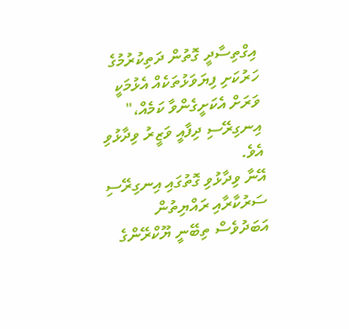އިގްތިސާދީ ގޮތުން ދަތިކުރުމުގެ ހަރުކަށި ފިޔަވަޅުތަކެއް އެޅުމަކީ ވަރަށް އެކަށީގެންވާ ކަމެއް،" އިނގިރޭސި ދިފާއީ ވަޒީރު ވިދާޅުވި އެވެ.
އޭނާ ވިދާޅުވި ގޮތުގައި އިނގިރޭސި ސަރުކާރާއި ރައްޔިތުން އަބަދުވެސް ތިބޭނީ ޔޫކްރޭންގެ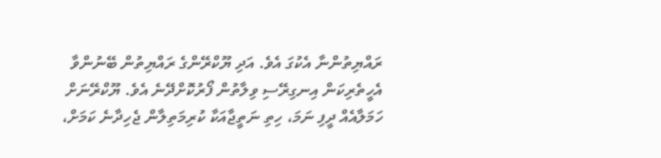ރައްޔިތުންނާ އެކުގަ އެވެ. އަދި ޔޫކްރޭންގެ ރައްޔިތުން ބޭނުންވާ އެހީތެރިކަން އިނގިރޭސި ވިލާތުން ފޯރުކޮށްދޭނެ އެވެ. ޔޫކްރޭނަށް ހަމަލާއެއް ދީފި ނަމަ، ހިތި ނަތީޖާއަކާ ކުރިމަތިލާން ޖެހިދާނެ ކަމަށް،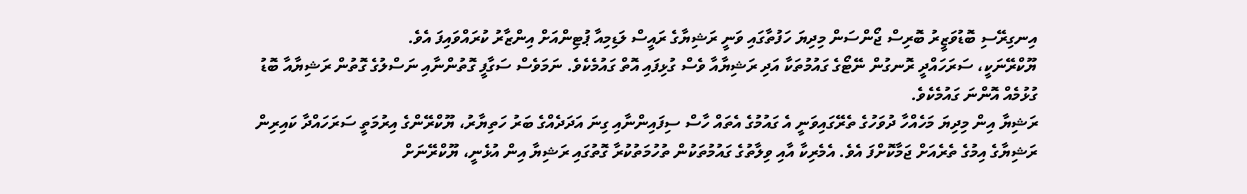އިނގިރޭސި ބޮޑުވަޒީރު ބޮރިސް ޖޯންސަން މިދިޔަ ހަފުތާގައި ވަނީ ރަޝިޔާގެ ރައީސް ލަޑިމިއާ ޕުޓިންއަށް އިންޒާރު ކުރައްވައިފަ އެވެ.
ޔޫކްރޭނަކީ، ސަރަހައްދީ ރޮނގުން ނޭޓޯގެ ގައުމުތަކާ އަދި ރަޝިޔާއާ ވެސް ގުޅިފައި އޮތް ގައުމެކެވެ. ނަމަވެސް ސަގާފީ ގޮތުންނާއި ނަސްލުގެ ގޮތުން ރަޝިޔާއާ ބޮޑު ގުޅުމެއް އޮންނަ ގައުމެކެވެ.
ރަޝިޔާ އިން މިދިޔަ މަހެއްހާ ދުވަހުގެ ތެރޭގައިވަނީ އެ ގައުމުގެ އެތައް ހާސް ސިފައިންނާއި ގިނަ އަދަދެއްގެ ބަރު ހަތިޔާރު، ޔޫކްރޭންގެ އިރުމަތީ ސަރަހައްދާ ކައިރިން ރަޝިޔާގެ އިމުގެ ތެރެއަށް ޖަމާކޮށްފަ އެވެ. އެމެރިކާ އާއި ވިލާތުގެ ގައުމުތަކުން ތުހުމަތުކުރާ ގޮތުގައި ރަޝިޔާ އިން އުޅެނީ، ޔޫކްރޭނަށް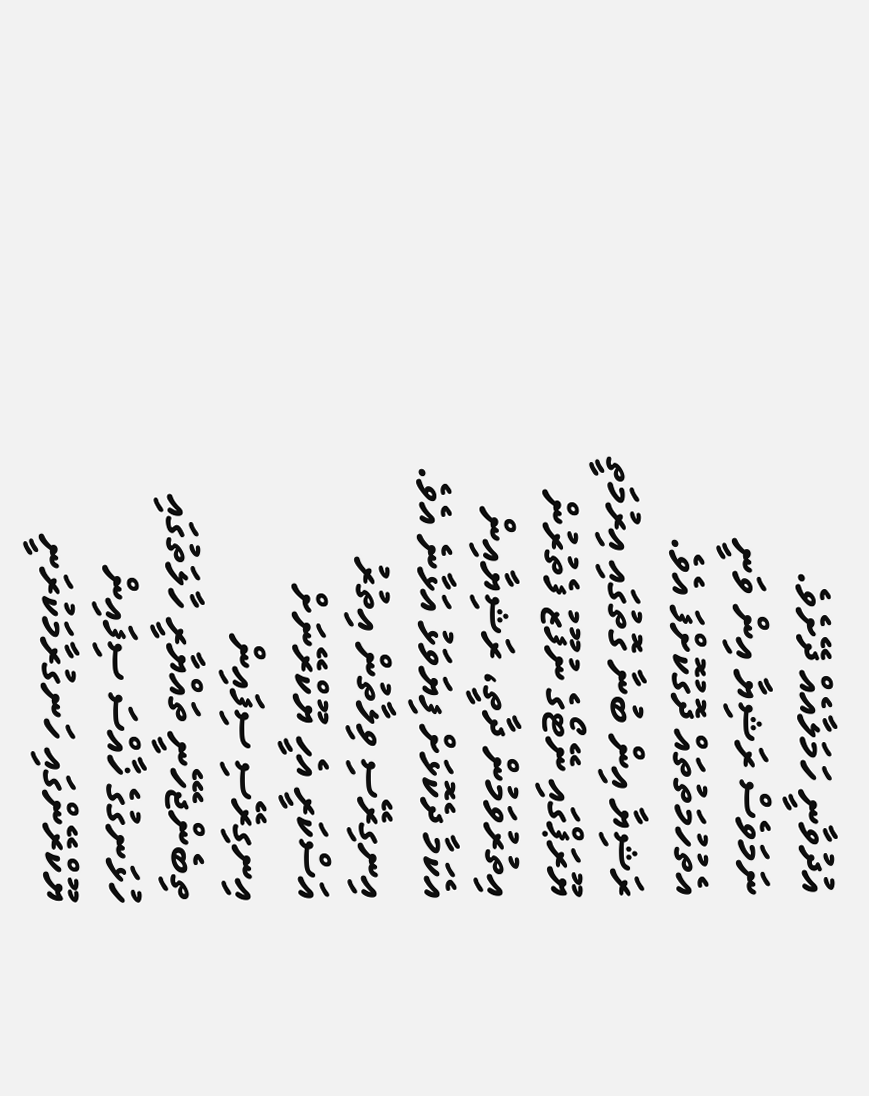އުދުވާނީ ހަމަލާއެއް ދޭށެވެ.
ނަމަވެސް ރަޝިޔާ އިން ވަނީ އެތުހުމަތުތައް ދޮގުކޮށްފަ އެވެ. ރަޝިޔާ އިން ބުނާ ގޮތުގައި އިރުމަތީ ޔޫރަޕްގައި ނޭޓޯގެ ނުފޫޒު ފެތުރުން އިތުރުވަމުން ދާތީ، ރަޝިޔާއިން އެކަމާ ދެކޮޅަށް ފިޔަވަޅު އަޅާނެ އެވެ.
އިނގިރޭސި ވިލާތުން އިތުރު އަސްކަރީ އެހީ ޔޫކްރޭނަށް
އިނގިރޭސި ސިފައިން ތިބެންޖެހޭނީ ތައްޔާރީ ހާލަތުގައި
ހުޅަނގުގެ ޚާއްސަ ސިފައިން ޔޫކްރޭންގައި ހަނގުރާމަކުރަނީ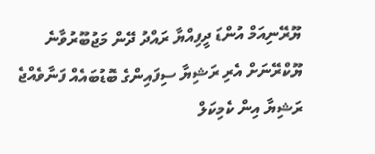ޔޫރޭނިއަމް އުންޑަ ދީފިއްޔާ ރައްދު ދޭން މަޖުބޫރުވާނެ
ޔޫކްރޭނަށް އެރި ރަޝިޔާ ސިފައިންގެ ބޮޑުބައެއް ފަނާވެއްޖެ
ރަޝިޔާ އިން ކެމިކަލް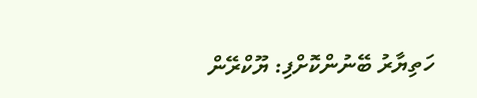ހަތިޔާރު ބޭނުންކޮށްފި: ޔޫކްރޭން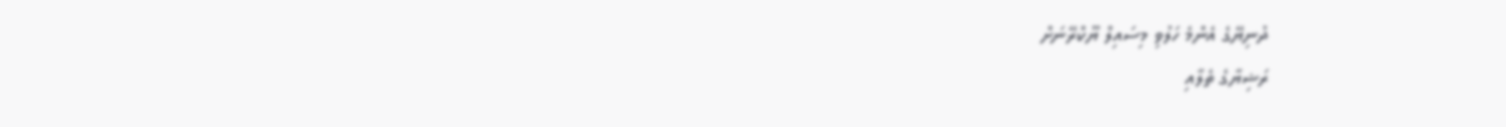ދުނިޔޭގެ އެންމެ ހަލުވި މިސައިލް ޔޫކްރޭނަށް
ރަޝިޔާގެ ތެލާއި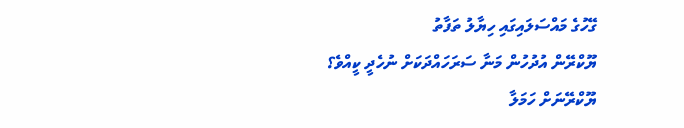ގޭހުގެ މައްސަލައިގައި ހިޔާލު ތަފާތު
ޔޫކްރޭން އުދުހުން މަނާ ސަރަހައްދަކަށް ނުހެދީ ކީއްވެ؟
ޔޫކްރޭނަށް ހަމަލާ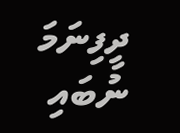ދީފިނަމަ ނުބައި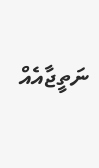ނަތީޖާއެއް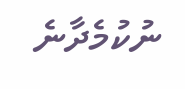ނުކުމެދާނެ